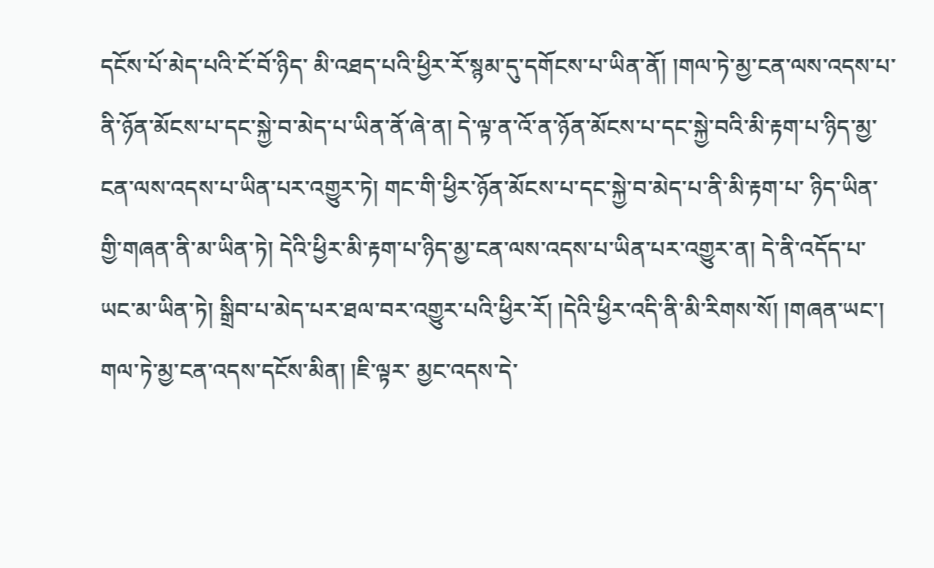དངོས་པོ་མེད་པའི་ངོ་བོ་ཉིད་ མི་འཐད་པའི་ཕྱིར་རོ་སྙམ་དུ་དགོངས་པ་ཡིན་ནོ། །གལ་ཏེ་མྱ་ངན་ལས་འདས་པ་ནི་ཉོན་མོངས་པ་དང་སྐྱེ་བ་མེད་པ་ཡིན་ནོ་ཞེ་ན། དེ་ལྟ་ན་འོ་ན་ཉོན་མོངས་པ་དང་སྐྱེ་བའི་མི་རྟག་པ་ཉིད་མྱ་ངན་ལས་འདས་པ་ཡིན་པར་འགྱུར་ཏེ། གང་གི་ཕྱིར་ཉོན་མོངས་པ་དང་སྐྱེ་བ་མེད་པ་ནི་མི་རྟག་པ་ ཉིད་ཡིན་གྱི་གཞན་ནི་མ་ཡིན་ཏེ། དེའི་ཕྱིར་མི་རྟག་པ་ཉིད་མྱ་ངན་ལས་འདས་པ་ཡིན་པར་འགྱུར་ན། དེ་ནི་འདོད་པ་ཡང་མ་ཡིན་ཏེ། སྒྲིབ་པ་མེད་པར་ཐལ་བར་འགྱུར་པའི་ཕྱིར་རོ། །དེའི་ཕྱིར་འདི་ནི་མི་རིགས་སོ། །གཞན་ཡང་། གལ་ཏེ་མྱ་ངན་འདས་དངོས་མིན། །ཇི་ལྟར་ མྱང་འདས་དེ་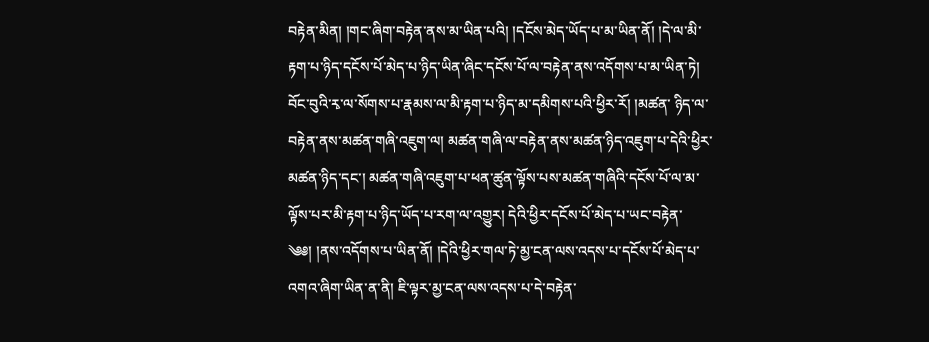བརྟེན་མིན། །གང་ཞིག་བརྟེན་ནས་མ་ཡིན་པའི། །དངོས་མེད་ཡོད་པ་མ་ཡིན་ནོ། །དེ་ལ་མི་རྟག་པ་ཉིད་དངོས་པོ་མེད་པ་ཉིད་ཡིན་ཞིང་དངོས་པོ་ལ་བརྟེན་ནས་འདོགས་པ་མ་ཡིན་ཏེ། བོང་བུའི་རྭ་ལ་སོགས་པ་རྣམས་ལ་མི་རྟག་པ་ཉིད་མ་དམིགས་པའི་ཕྱིར་རོ། །མཚན་ ཉིད་ལ་བརྟེན་ནས་མཚན་གཞི་འཇུག་ལ། མཚན་གཞི་ལ་བརྟེན་ནས་མཚན་ཉིད་འཇུག་པ་དེའི་ཕྱིར་མཚན་ཉིད་དང་། མཚན་གཞི་འཇུག་པ་ཕན་ཚུན་ལྟོས་པས་མཚན་གཞིའི་དངོས་པོ་ལ་མ་ལྟོས་པར་མི་རྟག་པ་ཉིད་ཡོད་པ་རག་ལ་འགྱུར། དེའི་ཕྱིར་དངོས་པོ་མེད་པ་ཡང་བརྟེན་ ༄༅། །ནས་འདོགས་པ་ཡིན་ནོ། །དེའི་ཕྱིར་གལ་ཏེ་མྱ་ངན་ལས་འདས་པ་དངོས་པོ་མེད་པ་འགའ་ཞིག་ཡིན་ན་ནི། ཇི་ལྟར་མྱ་ངན་ལས་འདས་པ་དེ་བརྟེན་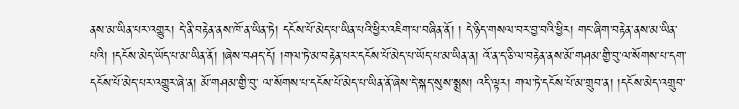ནས་མ་ཡིན་པར་འགྱུར། དེ་ནི་བརྟེན་ནས་ཁོ་ན་ཡིན་ཏེ། དངོས་པོ་མེད་པ་ཡིན་པའི་ཕྱིར་འཇིག་པ་བཞིན་ནོ། ། དེ་ཉིད་གསལ་བར་བྱ་བའི་ཕྱིར། གང་ཞིག་བརྟེན་ནས་མ་ཡིན་པའི། །དངོས་མེད་ཡོད་པ་མ་ཡིན་ནོ། །ཞེས་བཤད་དོ། །གལ་ཏེ་མ་བརྟེན་པར་དངོས་པོ་མེད་པ་ཡོད་པ་མ་ཡིན་ན། འོ་ན་ད་ཅི་ལ་བརྟེན་ནས་མོ་གཤམ་གྱི་བུ་ལ་སོགས་པ་དག་དངོས་པོ་མེད་པར་འགྱུར་ཞེ་ན། མོ་གཤམ་གྱི་བུ་ ལ་སོགས་པ་དངོས་པོ་མེད་པ་ཡིན་ནོ་ཞེས་དེ་སྐད་སུས་སྨྲས། འདི་ལྟར། གལ་ཏེ་དངོས་པོ་མ་གྲུབ་ན། །དངོས་མེད་འགྲུབ་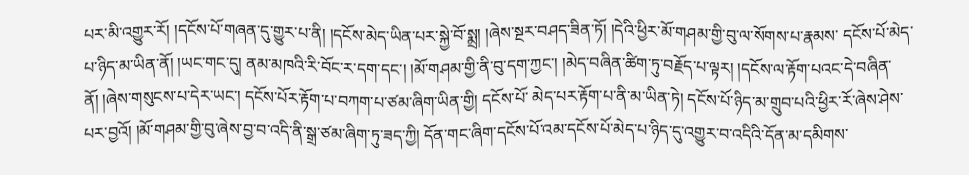པར་མི་འགྱུར་རོ། །དངོས་པོ་གཞན་དུ་གྱུར་པ་ནི། །དངོས་མེད་ཡིན་པར་སྐྱེ་བོ་སྨྲ། །ཞེས་སྔར་བཤད་ཟིན་ཏོ། །དེའི་ཕྱིར་མོ་གཤམ་གྱི་བུ་ལ་སོགས་པ་རྣམས་ དངོས་པོ་མེད་པ་ཉིད་མ་ཡིན་ནོ། །ཡང་གང་དུ། ནམ་མཁའི་རི་བོང་ར་དག་དང་། །མོ་གཤམ་གྱི་ནི་བུ་དག་ཀྱང་། །མེད་བཞིན་ཚིག་ཏུ་བརྗོད་པ་ལྟར། །དངོས་ལ་རྟོག་པའང་དེ་བཞིན་ནོ། །ཞེས་གསུངས་པ་དེར་ཡང་། དངོས་པོར་རྟོག་པ་བཀག་པ་ཙམ་ཞིག་ཡིན་གྱི། དངོས་པོ་ མེད་པར་རྟོག་པ་ནི་མ་ཡིན་ཏེ། དངོས་པོ་ཉིད་མ་གྲུབ་པའི་ཕྱིར་རོ་ཞེས་ཤེས་པར་བྱའོ། །མོ་གཤམ་གྱི་བུ་ཞེས་བྱ་བ་འདི་ནི་སྒྲ་ཙམ་ཞིག་ཏུ་ཟད་ཀྱི། དོན་གང་ཞིག་དངོས་པོ་འམ་དངོས་པོ་མེད་པ་ཉིད་དུ་འགྱུར་བ་འདིའི་དོན་མ་དམིགས་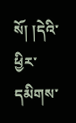སོ། །དེའི་ཕྱིར་དམིགས་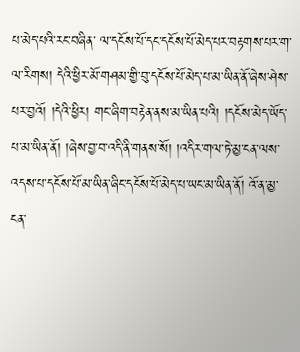པ་མེད་པའི་རང་བཞིན་ ལ་དངོས་པོ་དང་དངོས་པོ་མེད་པར་བརྟགས་པར་ག་ལ་རིགས། དེའི་ཕྱིར་མོ་གཤམ་གྱི་བུ་དངོས་པོ་མེད་པ་མ་ཡིན་ནོ་ཞེས་ཤེས་པར་བྱའོ། །དེའི་ཕྱིར། གང་ཞིག་བརྟེན་ནས་མ་ཡིན་པའི། །དངོས་མེད་ཡོད་པ་མ་ཡིན་ནོ། །ཞེས་བྱ་བ་འདི་ནི་གནས་སོ། །འདིར་གལ་ཏེ་མྱ་ངན་ལས་ འདས་པ་དངོས་པོ་མ་ཡིན་ཞིང་དངོས་པོ་མེད་པ་ཡང་མ་ཡིན་ནོ། འོ་ན་མྱ་ངན་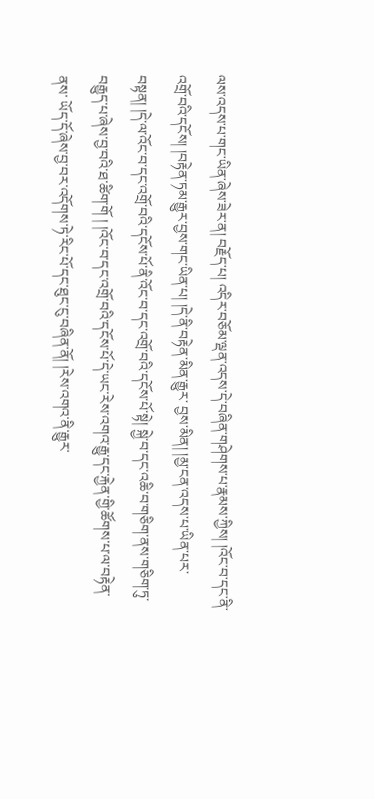ལས་འདས་པ་གང་ཡིན་ཞེས་ཟེར་ན། བརྗོད་པ། འདིར་བཅོམ་ལྡན་འདས་དེ་བཞིན་གཤེགས་པ་རྣམས་ཀྱིས། །འོང་བ་དང་ནི་འགྲོ་བའི་དངོས། །བརྟེན་ཏམ་རྒྱུར་བྱས་གང་ཡིན་པ། །དེ་ནི་བརྟེན་མིན་རྒྱུར་ བྱས་མིན། །མྱ་ངན་འདས་པ་ཡིན་པར་བསྟན། །དེ་ལ་འོང་བ་དང་འགྲོ་བའི་དངོས་པོ་ནི་འོང་བ་དང་འགྲོ་བའི་དངོས་པོ་སྟེ། སྐྱེ་བ་དང་འཆི་བ་གཅིག་ནས་གཅིག་ཏུ་བརྒྱུད་པ་ཞེས་བྱ་བའི་ཐ་ཚིག་གོ ། །འོང་བ་དང་འགྲོ་བའི་དངོས་པོ་དེ་ཡང་རེས་འགའ་རྒྱུ་དང་རྐྱེན་གྱི་ཚོགས་པ་ལ་བརྟེན་ནས་ ཡོད་དོ་ཞེས་བྱ་བར་འདོགས་ཏེ་རིང་པོ་དང་ཐུང་ངུ་བཞིན་ནོ། །རེས་འགའ་ནི་རྒྱུར་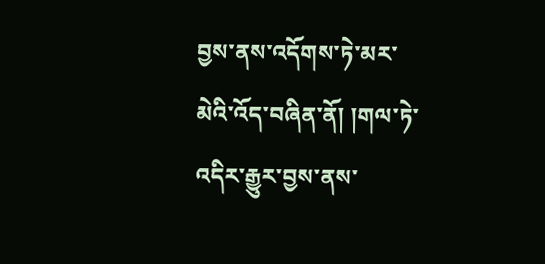བྱས་ནས་འདོགས་ཏེ་མར་མེའི་འོད་བཞིན་ནོ། །གལ་ཏེ་འདིར་རྒྱུར་བྱས་ནས་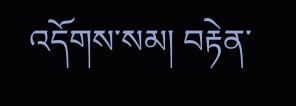འདོགས་སམ། བརྟེན་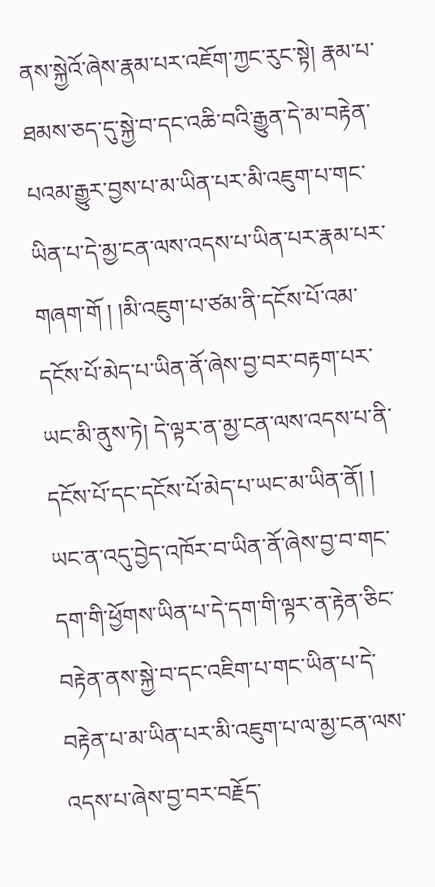ནས་སྐྱེའོ་ཞེས་རྣམ་པར་འཇོག་ཀྱང་རུང་སྟེ། རྣམ་པ་ཐམས་ཅད་དུ་སྐྱེ་བ་དང་འཆི་བའི་རྒྱུན་དེ་མ་བརྟེན་ པའམ་རྒྱུར་བྱས་པ་མ་ཡིན་པར་མི་འཇུག་པ་གང་ཡིན་པ་དེ་མྱ་ངན་ལས་འདས་པ་ཡིན་པར་རྣམ་པར་གཞག་གོ ། །མི་འཇུག་པ་ཙམ་ནི་དངོས་པོ་འམ་དངོས་པོ་མེད་པ་ཡིན་ནོ་ཞེས་བྱ་བར་བརྟག་པར་ཡང་མི་ནུས་ཏེ། དེ་ལྟར་ན་མྱ་ངན་ལས་འདས་པ་ནི་དངོས་པོ་དང་དངོས་པོ་མེད་པ་ཡང་མ་ཡིན་ནོ། ། ཡང་ན་འདུ་བྱེད་འཁོར་བ་ཡིན་ནོ་ཞེས་བྱ་བ་གང་དག་གི་ཕྱོགས་ཡིན་པ་དེ་དག་གི་ལྟར་ན་རྟེན་ཅིང་བརྟེན་ནས་སྐྱེ་བ་དང་འཇིག་པ་གང་ཡིན་པ་དེ་བརྟེན་པ་མ་ཡིན་པར་མི་འཇུག་པ་ལ་མྱ་ངན་ལས་འདས་པ་ཞེས་བྱ་བར་བརྗོད་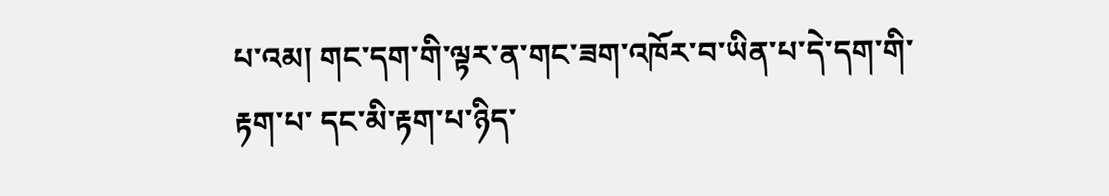པ་འམ། གང་དག་གི་ལྟར་ན་གང་ཟག་འཁོར་བ་ཡིན་པ་དེ་དག་གི་རྟག་པ་ དང་མི་རྟག་པ་ཉིད་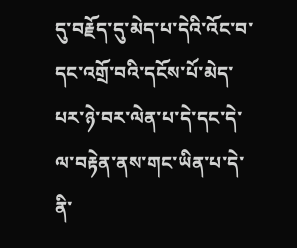དུ་བརྗོད་དུ་མེད་པ་དེའི་འོང་བ་དང་འགྲོ་བའི་དངོས་པོ་མེད་པར་ཉེ་བར་ལེན་པ་དེ་དང་དེ་ལ་བརྟེན་ནས་གང་ཡིན་པ་དེ་ནི་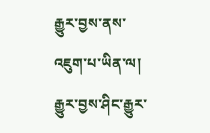རྒྱུར་བྱས་ནས་འཇུག་པ་ཡིན་ལ། རྒྱུར་བྱས་ཤིང་རྒྱུར་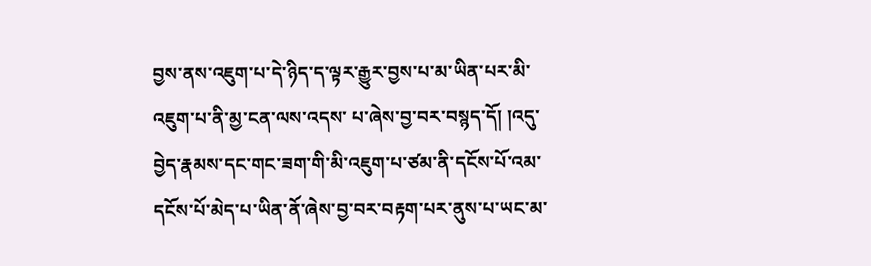བྱས་ནས་འཇུག་པ་དེ་ཉིད་ད་ལྟར་རྒྱུར་བྱས་པ་མ་ཡིན་པར་མི་འཇུག་པ་ནི་མྱ་ངན་ལས་འདས་ པ་ཞེས་བྱ་བར་བསྙད་དོ། །འདུ་བྱེད་རྣམས་དང་གང་ཟག་གི་མི་འཇུག་པ་ཙམ་ནི་དངོས་པོ་འམ་དངོས་པོ་མེད་པ་ཡིན་ནོ་ཞེས་བྱ་བར་བརྟག་པར་ནུས་པ་ཡང་མ་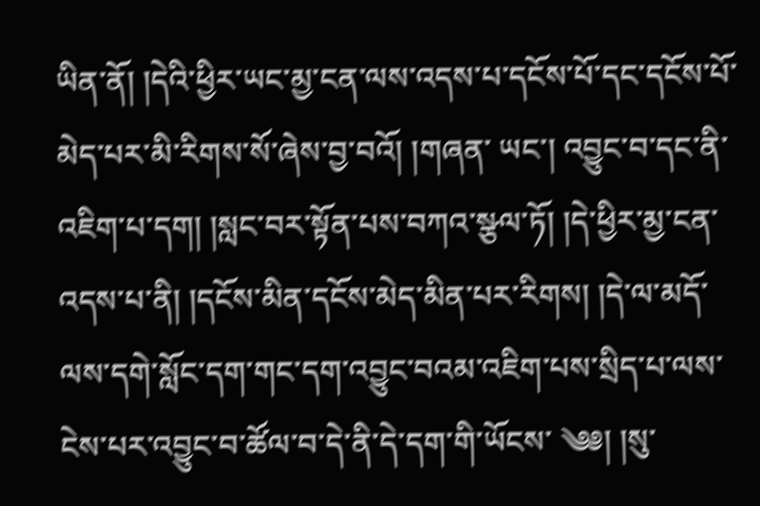ཡིན་ནོ། །དེའི་ཕྱིར་ཡང་མྱ་ངན་ལས་འདས་པ་དངོས་པོ་དང་དངོས་པོ་མེད་པར་མི་རིགས་སོ་ཞེས་བྱ་བའོ། །གཞན་ ཡང་། འབྱུང་བ་དང་ནི་འཇིག་པ་དག། །སླང་བར་སྟོན་པས་བཀའ་སྩལ་ཏོ། །དེ་ཕྱིར་མྱ་ངན་འདས་པ་ནི། །དངོས་མིན་དངོས་མེད་མིན་པར་རིགས། །དེ་ལ་མདོ་ལས་དགེ་སློང་དག་གང་དག་འབྱུང་བའམ་འཇིག་པས་སྲིད་པ་ལས་ངེས་པར་འབྱུང་བ་ཚོལ་བ་དེ་ནི་དེ་དག་གི་ཡོངས་ ༄༅། །སུ་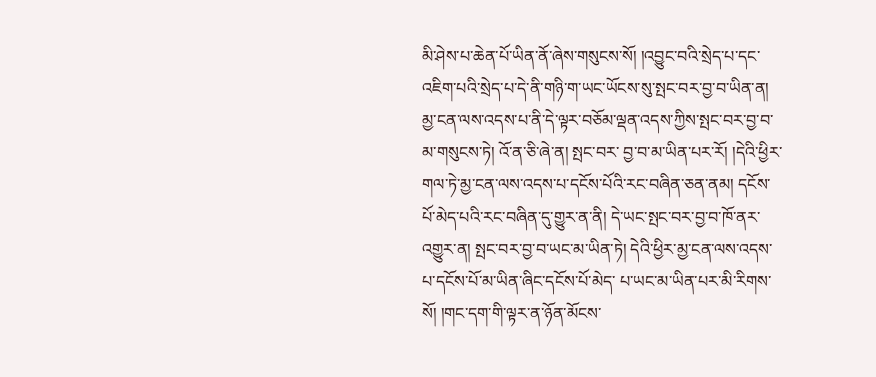མི་ཤེས་པ་ཆེན་པོ་ཡིན་ནོ་ཞེས་གསུངས་སོ། །འབྱུང་བའི་སྲེད་པ་དང་འཇིག་པའི་སྲེད་པ་དེ་ནི་གཉི་ག་ཡང་ཡོངས་སུ་སྤང་བར་བྱ་བ་ཡིན་ན། མྱ་ངན་ལས་འདས་པ་ནི་དེ་ལྟར་བཅོམ་ལྡན་འདས་ཀྱིས་སྤང་བར་བྱ་བ་མ་གསུངས་ཏེ། འོ་ན་ཅི་ཞེ་ན། སྤང་བར་ བྱ་བ་མ་ཡིན་པར་རོ། །དེའི་ཕྱིར་གལ་ཏེ་མྱ་ངན་ལས་འདས་པ་དངོས་པོའི་རང་བཞིན་ཅན་ནམ། དངོས་པོ་མེད་པའི་རང་བཞིན་དུ་གྱུར་ན་ནི། དེ་ཡང་སྤང་བར་བྱ་བ་ཁོ་ནར་འགྱུར་ན། སྤང་བར་བྱ་བ་ཡང་མ་ཡིན་ཏེ། དེའི་ཕྱིར་མྱ་ངན་ལས་འདས་པ་དངོས་པོ་མ་ཡིན་ཞིང་དངོས་པོ་མེད་ པ་ཡང་མ་ཡིན་པར་མི་རིགས་སོ། །གང་དག་གི་ལྟར་ན་ཉོན་མོངས་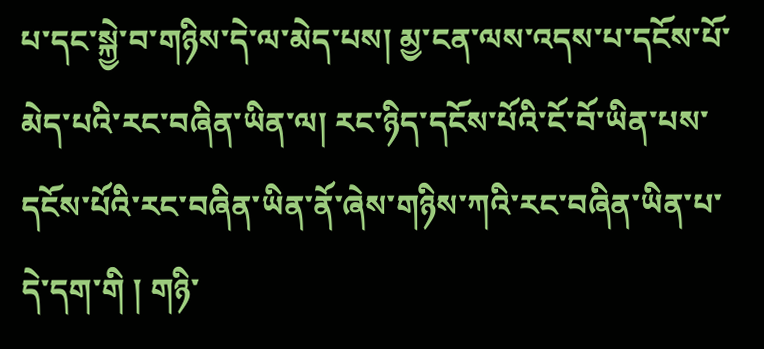པ་དང་སྐྱེ་བ་གཉིས་དེ་ལ་མེད་པས། མྱ་ངན་ལས་འདས་པ་དངོས་པོ་མེད་པའི་རང་བཞིན་ཡིན་ལ། རང་ཉིད་དངོས་པོའི་ངོ་བོ་ཡིན་པས་དངོས་པོའི་རང་བཞིན་ཡིན་ནོ་ཞེས་གཉིས་ཀའི་རང་བཞིན་ཡིན་པ་དེ་དག་གི ། གཉི་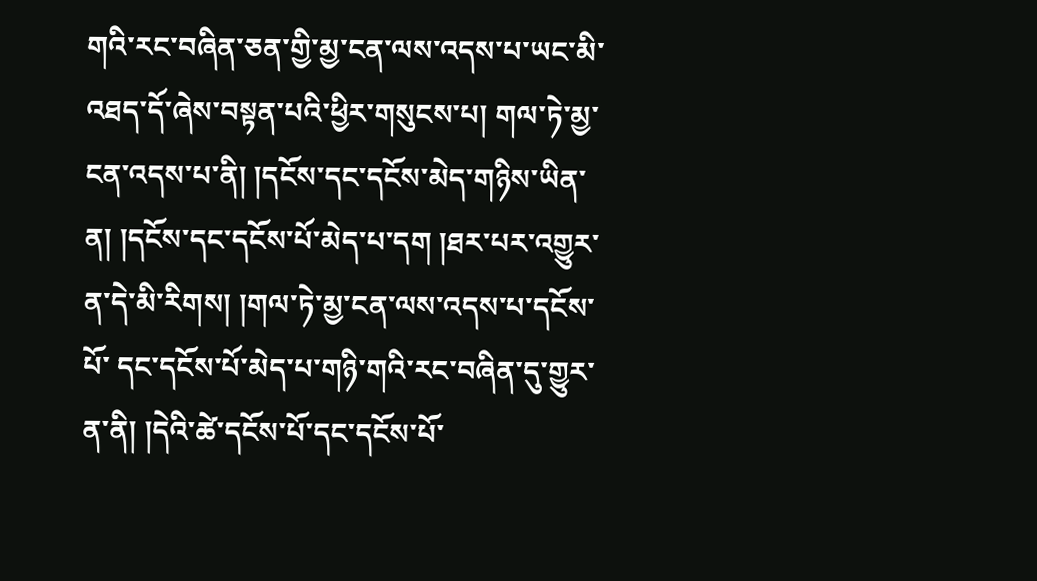གའི་རང་བཞིན་ཅན་གྱི་མྱ་ངན་ལས་འདས་པ་ཡང་མི་འཐད་དོ་ཞེས་བསྟན་པའི་ཕྱིར་གསུངས་པ། གལ་ཏེ་མྱ་ངན་འདས་པ་ནི། །དངོས་དང་དངོས་མེད་གཉིས་ཡིན་ན། །དངོས་དང་དངོས་པོ་མེད་པ་དག །ཐར་པར་འགྱུར་ན་དེ་མི་རིགས། །གལ་ཏེ་མྱ་ངན་ལས་འདས་པ་དངོས་པོ་ དང་དངོས་པོ་མེད་པ་གཉི་གའི་རང་བཞིན་དུ་གྱུར་ན་ནི། །དེའི་ཚེ་དངོས་པོ་དང་དངོས་པོ་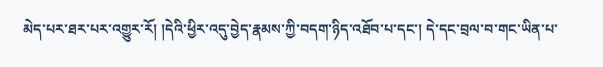མེད་པར་ཐར་པར་འགྱུར་རོ། །དེའི་ཕྱིར་འདུ་བྱེད་རྣམས་ཀྱི་བདག་ཉིད་འཐོབ་པ་དང་། དེ་དང་བྲལ་བ་གང་ཡིན་པ་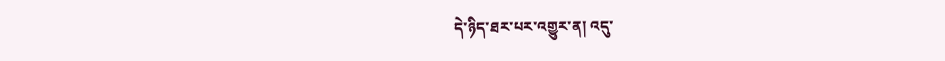དེ་ཉིད་ཐར་པར་འགྱུར་ན། འདུ་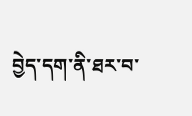བྱེད་དག་ནི་ཐར་བ་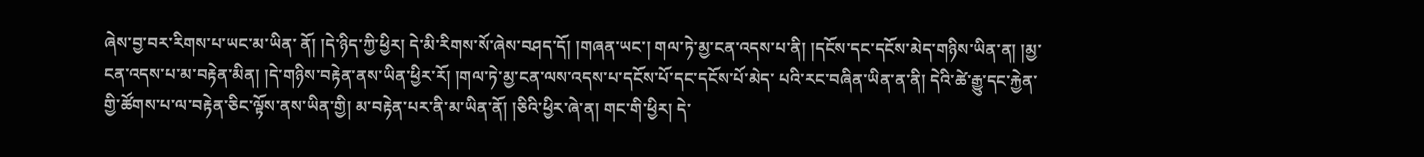ཞེས་བྱ་བར་རིགས་པ་ཡང་མ་ཡིན་ ནོ། །དེ་ཉིད་ཀྱི་ཕྱིར། དེ་མི་རིགས་སོ་ཞེས་བཤད་དོ། །གཞན་ཡང་། གལ་ཏེ་མྱ་ངན་འདས་པ་ནི། །དངོས་དང་དངོས་མེད་གཉིས་ཡིན་ན། །མྱ་ངན་འདས་པ་མ་བརྟེན་མིན། །དེ་གཉིས་བརྟེན་ནས་ཡིན་ཕྱིར་རོ། །གལ་ཏེ་མྱ་ངན་ལས་འདས་པ་དངོས་པོ་དང་དངོས་པོ་མེད་ པའི་རང་བཞིན་ཡིན་ན་ནི། དེའི་ཚེ་རྒྱུ་དང་རྐྱེན་གྱི་ཚོགས་པ་ལ་བརྟེན་ཅིང་ལྟོས་ནས་ཡིན་གྱི། མ་བརྟེན་པར་ནི་མ་ཡིན་ནོ། །ཅིའི་ཕྱིར་ཞེ་ན། གང་གི་ཕྱིར། དེ་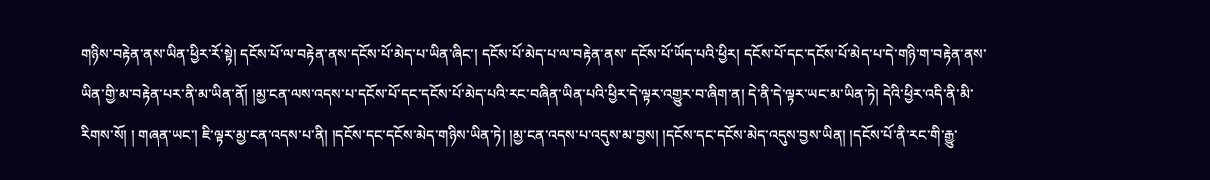གཉིས་བརྟེན་ནས་ཡིན་ཕྱིར་རོ་སྟེ། དངོས་པོ་ལ་བརྟེན་ནས་དངོས་པོ་མེད་པ་ཡིན་ཞིང་། དངོས་པོ་མེད་པ་ལ་བརྟེན་ནས་ དངོས་པོ་ཡོད་པའི་ཕྱིར། དངོས་པོ་དང་དངོས་པོ་མེད་པ་དེ་གཉི་ག་བརྟེན་ནས་ཡིན་གྱི་མ་བརྟེན་པར་ནི་མ་ཡིན་ནོ། །མྱ་ངན་ལས་འདས་པ་དངོས་པོ་དང་དངོས་པོ་མེད་པའི་རང་བཞིན་ཡིན་པའི་ཕྱིར་དེ་ལྟར་འགྱུར་བ་ཞིག་ན། དེ་ནི་དེ་ལྟར་ཡང་མ་ཡིན་ཏེ། དེའི་ཕྱིར་འདི་ནི་མི་རིགས་སོ། ། གཞན་ཡང་། ཇི་ལྟར་མྱ་ངན་འདས་པ་ནི། །དངོས་དང་དངོས་མེད་གཉིས་ཡིན་ཏེ། །མྱ་ངན་འདས་པ་འདུས་མ་བྱས། །དངོས་དང་དངོས་མེད་འདུས་བྱས་ཡིན། །དངོས་པོ་ནི་རང་གི་རྒྱུ་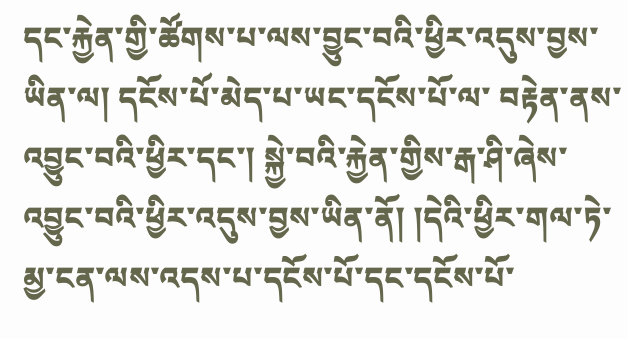དང་རྐྱེན་གྱི་ཚོགས་པ་ལས་བྱུང་བའི་ཕྱིར་འདུས་བྱས་ཡིན་ལ། དངོས་པོ་མེད་པ་ཡང་དངོས་པོ་ལ་ བརྟེན་ནས་འབྱུང་བའི་ཕྱིར་དང་། སྐྱེ་བའི་རྐྱེན་གྱིས་རྒ་ཤི་ཞེས་འབྱུང་བའི་ཕྱིར་འདུས་བྱས་ཡིན་ནོ། །དེའི་ཕྱིར་གལ་ཏེ་མྱ་ངན་ལས་འདས་པ་དངོས་པོ་དང་དངོས་པོ་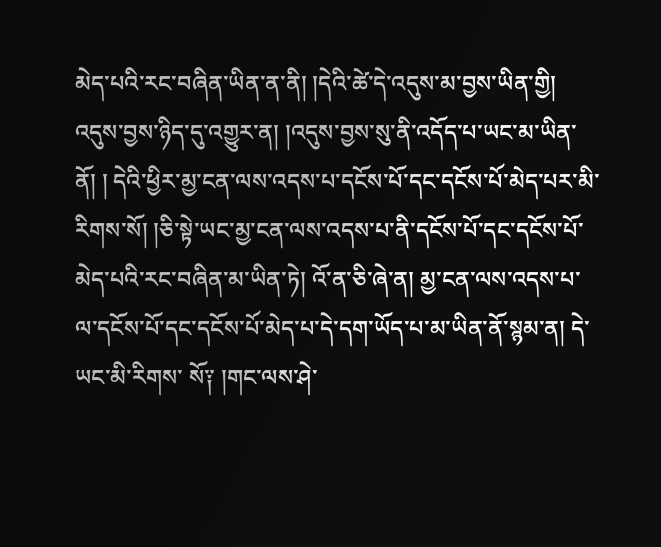མེད་པའི་རང་བཞིན་ཡིན་ན་ནི། །དེའི་ཚེ་དེ་འདུས་མ་བྱས་ཡིན་གྱི། འདུས་བྱས་ཉིད་དུ་འགྱུར་ན། །འདུས་བྱས་སུ་ནི་འདོད་པ་ཡང་མ་ཡིན་ནོ། ། དེའི་ཕྱིར་མྱ་ངན་ལས་འདས་པ་དངོས་པོ་དང་དངོས་པོ་མེད་པར་མི་རིགས་སོ། །ཅི་སྟེ་ཡང་མྱ་ངན་ལས་འདས་པ་ནི་དངོས་པོ་དང་དངོས་པོ་མེད་པའི་རང་བཞིན་མ་ཡིན་ཏེ། འོ་ན་ཅི་ཞེ་ན། མྱ་ངན་ལས་འདས་པ་ལ་དངོས་པོ་དང་དངོས་པོ་མེད་པ་དེ་དག་ཡོད་པ་མ་ཡིན་ནོ་སྙམ་ན། དེ་ཡང་མི་རིགས་ སོ༑ །གང་ལས་ཤེ་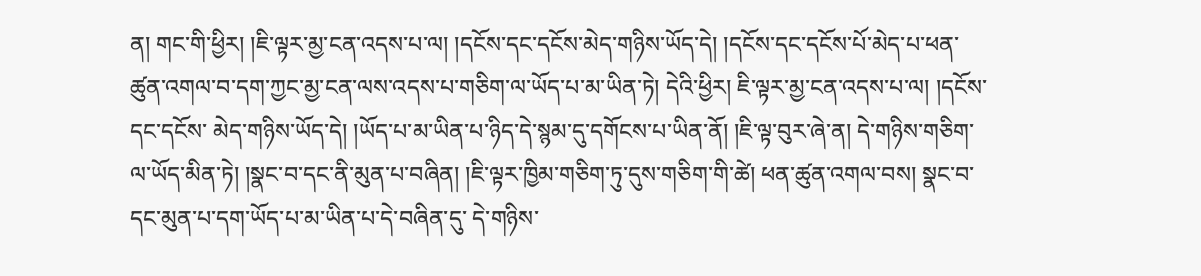ན། གང་གི་ཕྱིར། །ཇི་ལྟར་མྱ་ངན་འདས་པ་ལ། །དངོས་དང་དངོས་མེད་གཉིས་ཡོད་དེ། །དངོས་དང་དངོས་པོ་མེད་པ་ཕན་ཚུན་འགལ་བ་དག་ཀྱང་མྱ་ངན་ལས་འདས་པ་གཅིག་ལ་ཡོད་པ་མ་ཡིན་ཏེ། དེའི་ཕྱིར། ཇི་ལྟར་མྱ་ངན་འདས་པ་ལ། །དངོས་དང་དངོས་ མེད་གཉིས་ཡོད་དེ། །ཡོད་པ་མ་ཡིན་པ་ཉིད་དེ་སྙམ་དུ་དགོངས་པ་ཡིན་ནོ། །ཇི་ལྟ་བུར་ཞེ་ན། དེ་གཉིས་གཅིག་ལ་ཡོད་མིན་ཏེ། །སྣང་བ་དང་ནི་མུན་པ་བཞིན། །ཇི་ལྟར་ཁྱིམ་གཅིག་ཏུ་དུས་གཅིག་གི་ཚེ། ཕན་ཚུན་འགལ་བས། སྣང་བ་དང་མུན་པ་དག་ཡོད་པ་མ་ཡིན་པ་དེ་བཞིན་དུ་ དེ་གཉིས་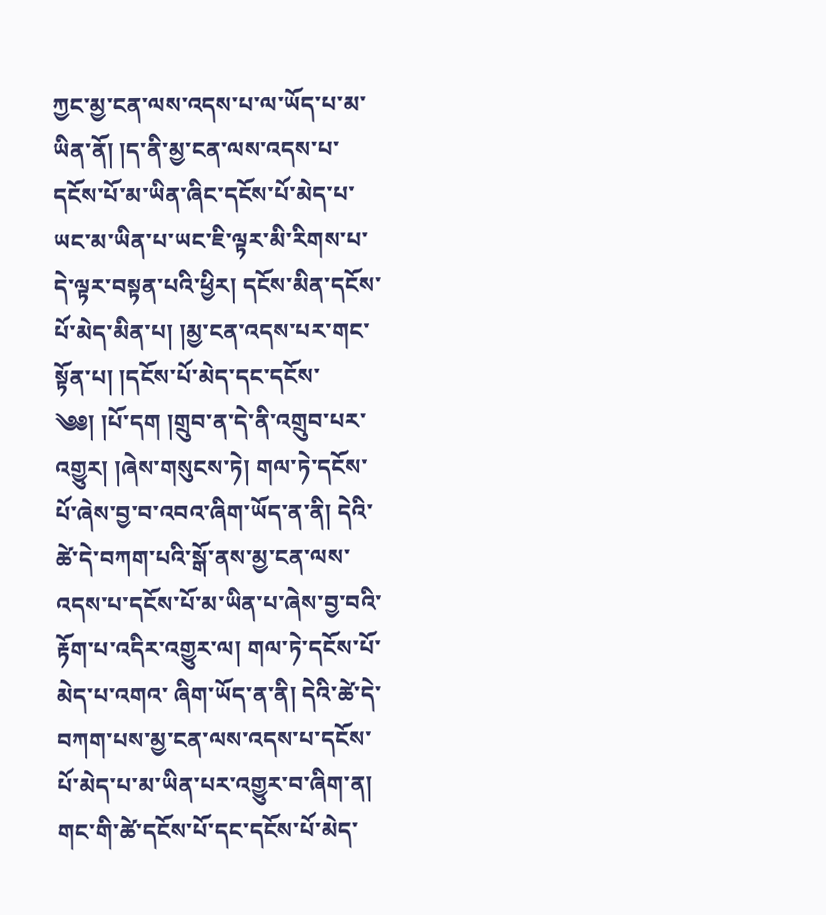ཀྱང་མྱ་ངན་ལས་འདས་པ་ལ་ཡོད་པ་མ་ཡིན་ནོ། །ད་ནི་མྱ་ངན་ལས་འདས་པ་དངོས་པོ་མ་ཡིན་ཞིང་དངོས་པོ་མེད་པ་ཡང་མ་ཡིན་པ་ཡང་ཇི་ལྟར་མི་རིགས་པ་དེ་ལྟར་བསྟན་པའི་ཕྱིར། དངོས་མིན་དངོས་པོ་མེད་མིན་པ། །མྱ་ངན་འདས་པར་གང་སྟོན་པ། །དངོས་པོ་མེད་དང་དངོས་ ༄༅། །པོ་དག །གྲུབ་ན་དེ་ནི་འགྲུབ་པར་འགྱུར། །ཞེས་གསུངས་ཏེ། གལ་ཏེ་དངོས་པོ་ཞེས་བྱ་བ་འབའ་ཞིག་ཡོད་ན་ནི། དེའི་ཚེ་དེ་བཀག་པའི་སྒོ་ནས་མྱ་ངན་ལས་འདས་པ་དངོས་པོ་མ་ཡིན་པ་ཞེས་བྱ་བའི་རྟོག་པ་འདིར་འགྱུར་ལ། གལ་ཏེ་དངོས་པོ་མེད་པ་འགའ་ ཞིག་ཡོད་ན་ནི། དེའི་ཚེ་དེ་བཀག་པས་མྱ་ངན་ལས་འདས་པ་དངོས་པོ་མེད་པ་མ་ཡིན་པར་འགྱུར་བ་ཞིག་ན། གང་གི་ཚེ་དངོས་པོ་དང་དངོས་པོ་མེད་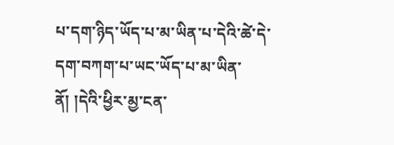པ་དག་ཉིད་ཡོད་པ་མ་ཡིན་པ་དེའི་ཚེ་དེ་དག་བཀག་པ་ཡང་ཡོད་པ་མ་ཡིན་ནོ། །དེའི་ཕྱིར་མྱ་ངན་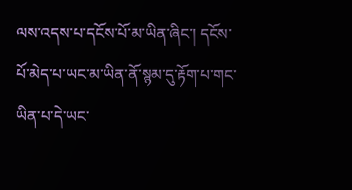ལས་འདས་པ་དངོས་པོ་མ་ཡིན་ཞིང་། དངོས་ པོ་མེད་པ་ཡང་མ་ཡིན་ནོ་སྙམ་དུ་རྟོག་པ་གང་ཡིན་པ་དེ་ཡང་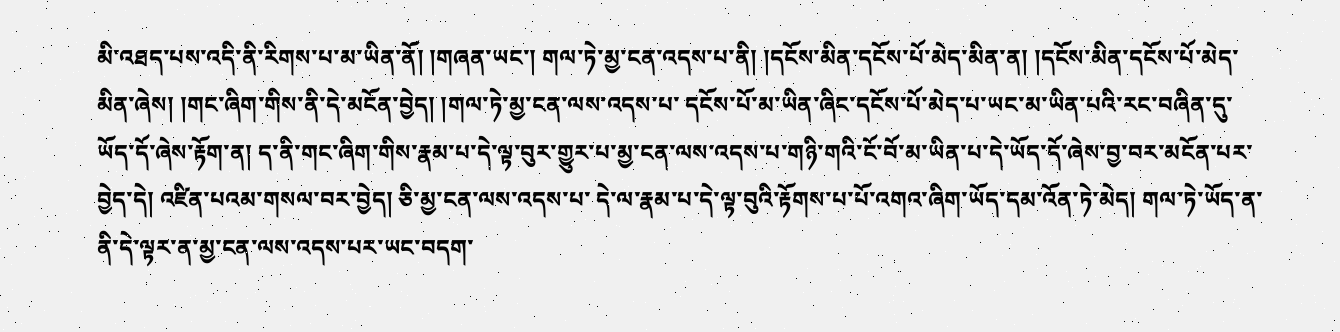མི་འཐད་པས་འདི་ནི་རིགས་པ་མ་ཡིན་ནོ། །གཞན་ཡང་། གལ་ཏེ་མྱ་ངན་འདས་པ་ནི། །དངོས་མིན་དངོས་པོ་མེད་མིན་ན། །དངོས་མིན་དངོས་པོ་མེད་མིན་ཞེས། །གང་ཞིག་གིས་ནི་དེ་མངོན་བྱེད། །གལ་ཏེ་མྱ་ངན་ལས་འདས་པ་ དངོས་པོ་མ་ཡིན་ཞིང་དངོས་པོ་མེད་པ་ཡང་མ་ཡིན་པའི་རང་བཞིན་དུ་ཡོད་དོ་ཞེས་རྟོག་ན། ད་ནི་གང་ཞིག་གིས་རྣམ་པ་དེ་ལྟ་བུར་གྱུར་པ་མྱ་ངན་ལས་འདས་པ་གཉི་གའི་ངོ་བོ་མ་ཡིན་པ་དེ་ཡོད་དོ་ཞེས་བྱ་བར་མངོན་པར་བྱེད་དེ། འཛིན་པའམ་གསལ་བར་བྱེད། ཅི་མྱ་ངན་ལས་འདས་པ་ དེ་ལ་རྣམ་པ་དེ་ལྟ་བུའི་རྟོགས་པ་པོ་འགའ་ཞིག་ཡོད་དམ་འོན་ཏེ་མེད། གལ་ཏེ་ཡོད་ན་ནི་དེ་ལྟར་ན་མྱ་ངན་ལས་འདས་པར་ཡང་བདག་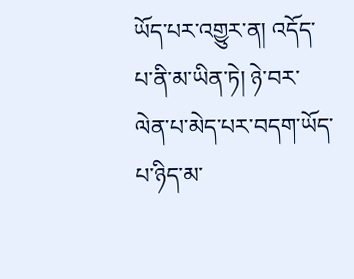ཡོད་པར་འགྱུར་ན། འདོད་པ་ནི་མ་ཡིན་ཏེ། ཉེ་བར་ལེན་པ་མེད་པར་བདག་ཡོད་པ་ཉིད་མ་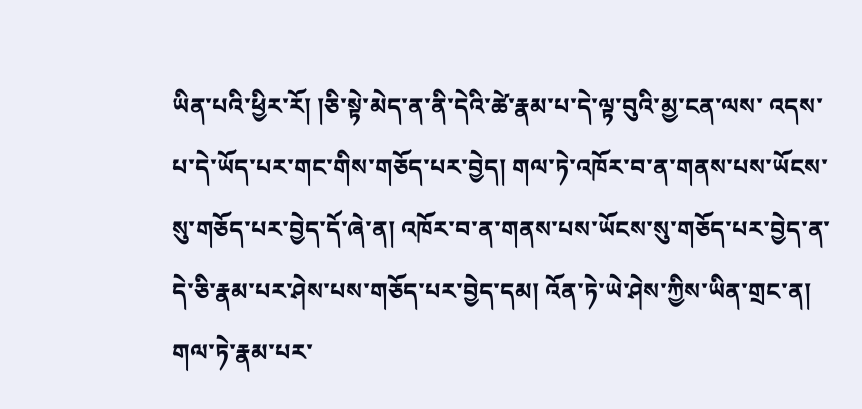ཡིན་པའི་ཕྱིར་རོ། །ཅི་སྟེ་མེད་ན་ནི་དེའི་ཚེ་རྣམ་པ་དེ་ལྟ་བུའི་མྱ་ངན་ལས་ འདས་པ་དེ་ཡོད་པར་གང་གིས་གཅོད་པར་བྱེད། གལ་ཏེ་འཁོར་བ་ན་གནས་པས་ཡོངས་སུ་གཅོད་པར་བྱེད་དོ་ཞེ་ན། འཁོར་བ་ན་གནས་པས་ཡོངས་སུ་གཅོད་པར་བྱེད་ན་དེ་ཅི་རྣམ་པར་ཤེས་པས་གཅོད་པར་བྱེད་དམ། འོན་ཏེ་ཡེ་ཤེས་ཀྱིས་ཡིན་གྲང་ན། གལ་ཏེ་རྣམ་པར་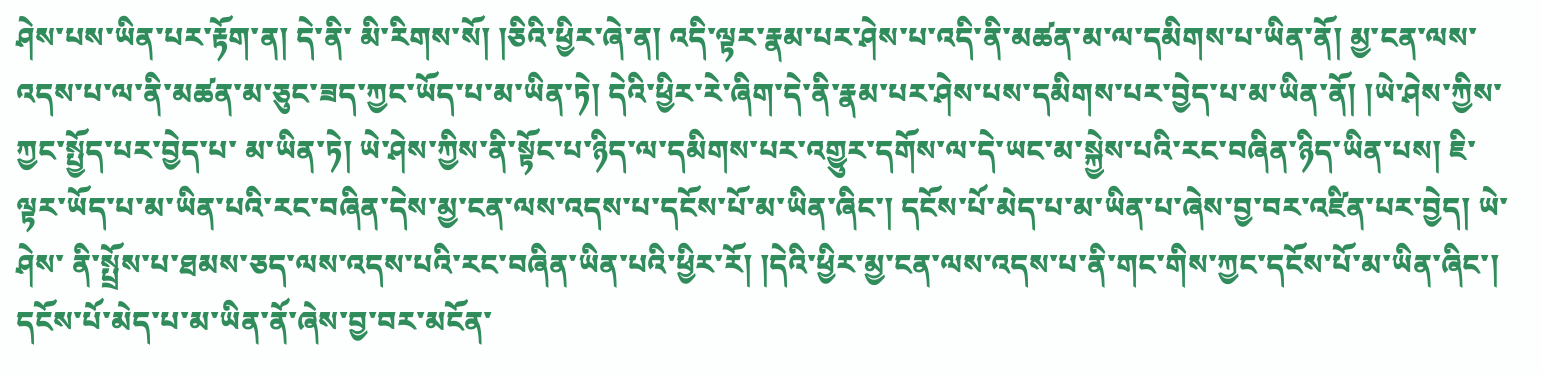ཤེས་པས་ཡིན་པར་རྟོག་ན། དེ་ནི་ མི་རིགས་སོ། །ཅིའི་ཕྱིར་ཞེ་ན། འདི་ལྟར་རྣམ་པར་ཤེས་པ་འདི་ནི་མཚན་མ་ལ་དམིགས་པ་ཡིན་ནོ། མྱ་ངན་ལས་འདས་པ་ལ་ནི་མཚན་མ་ཅུང་ཟད་ཀྱང་ཡོད་པ་མ་ཡིན་ཏེ། དེའི་ཕྱིར་རེ་ཞིག་དེ་ནི་རྣམ་པར་ཤེས་པས་དམིགས་པར་བྱེད་པ་མ་ཡིན་ནོ། །ཡེ་ཤེས་ཀྱིས་ཀྱང་སྤྱོད་པར་བྱེད་པ་ མ་ཡིན་ཏེ། ཡེ་ཤེས་ཀྱིས་ནི་སྟོང་པ་ཉིད་ལ་དམིགས་པར་འགྱུར་དགོས་ལ་དེ་ཡང་མ་སྐྱེས་པའི་རང་བཞིན་ཉིད་ཡིན་པས། ཇི་ལྟར་ཡོད་པ་མ་ཡིན་པའི་རང་བཞིན་དེས་མྱ་ངན་ལས་འདས་པ་དངོས་པོ་མ་ཡིན་ཞིང་། དངོས་པོ་མེད་པ་མ་ཡིན་པ་ཞེས་བྱ་བར་འཛིན་པར་བྱེད། ཡེ་ཤེས་ ནི་སྤྲོས་པ་ཐམས་ཅད་ལས་འདས་པའི་རང་བཞིན་ཡིན་པའི་ཕྱིར་རོ། །དེའི་ཕྱིར་མྱ་ངན་ལས་འདས་པ་ནི་གང་གིས་ཀྱང་དངོས་པོ་མ་ཡིན་ཞིང་། དངོས་པོ་མེད་པ་མ་ཡིན་ནོ་ཞེས་བྱ་བར་མངོན་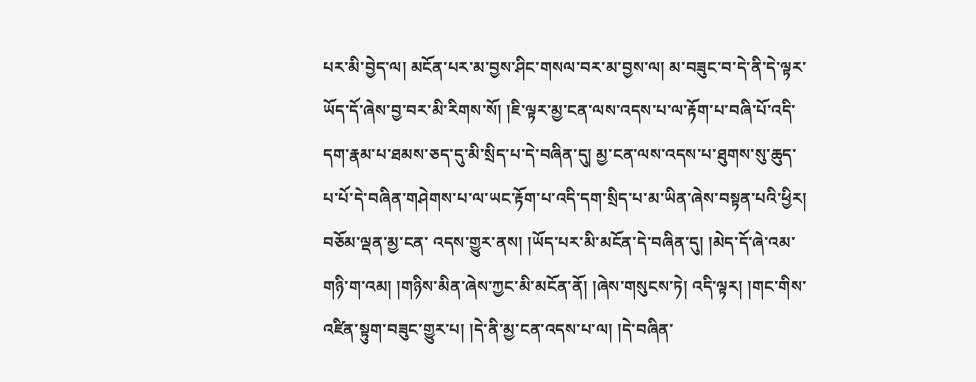པར་མི་བྱེད་ལ། མངོན་པར་མ་བྱས་ཤིང་གསལ་བར་མ་བྱས་ལ། མ་བཟུང་བ་དེ་ནི་དེ་ལྟར་ ཡོད་དོ་ཞེས་བྱ་བར་མི་རིགས་སོ། །ཇི་ལྟར་མྱ་ངན་ལས་འདས་པ་ལ་རྟོག་པ་བཞི་པོ་འདི་དག་རྣམ་པ་ཐམས་ཅད་དུ་མི་སྲིད་པ་དེ་བཞིན་དུ། མྱ་ངན་ལས་འདས་པ་ཐུགས་སུ་ཆུད་པ་པོ་དེ་བཞིན་གཤེགས་པ་ལ་ཡང་རྟོག་པ་འདི་དག་སྲིད་པ་མ་ཡིན་ཞེས་བསྟན་པའི་ཕྱིར། བཅོམ་ལྡན་མྱ་ངན་ འདས་གྱུར་ནས། །ཡོད་པར་མི་མངོན་དེ་བཞིན་དུ། །མེད་དོ་ཞེ་འམ་གཉི་ག་འམ། །གཉིས་མིན་ཞེས་ཀྱང་མི་མངོན་ནོ། །ཞེས་གསུངས་ཏེ། འདི་ལྟར། །གང་གིས་འཛིན་སྟུག་བཟུང་གྱུར་པ། །དེ་ནི་མྱ་ངན་འདས་པ་ལ། །དེ་བཞིན་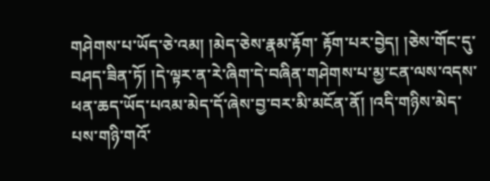གཤེགས་པ་ཡོད་ཅེ་འམ། །མེད་ཅེས་རྣམ་རྟོག་ རྟོག་པར་བྱེད། །ཅེས་གོང་དུ་བཤད་ཟིན་ཏོ། །དེ་ལྟར་ན་རེ་ཞིག་དེ་བཞིན་གཤེགས་པ་མྱ་ངན་ལས་འདས་ཕན་ཆད་ཡོད་པའམ་མེད་དོ་ཞེས་བྱ་བར་མི་མངོན་ནོ། །འདི་གཉིས་མེད་པས་གཉི་གའོ་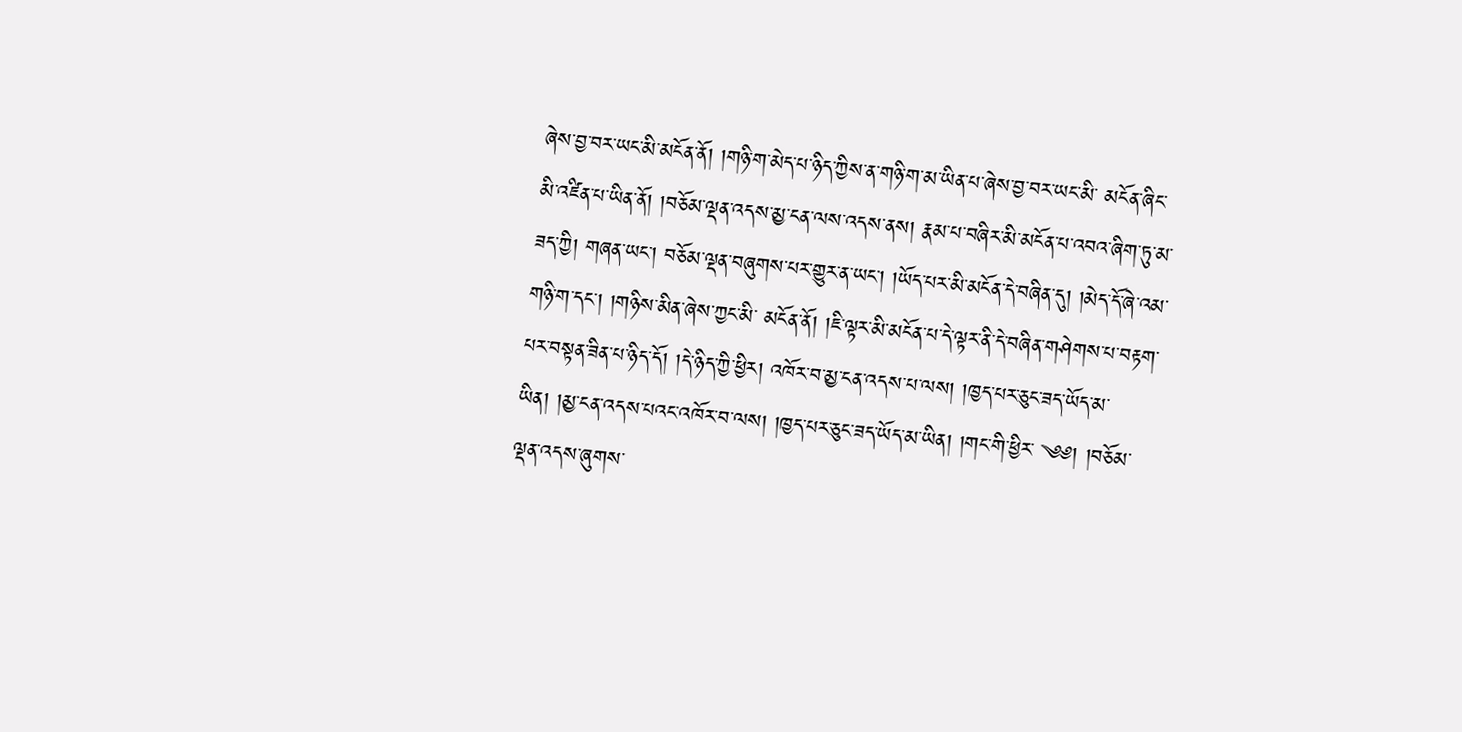ཞེས་བྱ་བར་ཡང་མི་མངོན་ནོ། །གཉི་ག་མེད་པ་ཉིད་ཀྱིས་ན་གཉི་ག་མ་ཡིན་པ་ཞེས་བྱ་བར་ཡང་མི་ མངོན་ཞིང་མི་འཛིན་པ་ཡིན་ནོ། །བཅོམ་ལྡན་འདས་མྱ་ངན་ལས་འདས་ནས། རྣམ་པ་བཞིར་མི་མངོན་པ་འབའ་ཞིག་ཏུ་མ་ཟད་ཀྱི། གཞན་ཡང་། བཅོམ་ལྡན་བཞུགས་པར་གྱུར་ན་ཡང་། །ཡོད་པར་མི་མངོན་དེ་བཞིན་དུ། །མེད་དོ་ཞེ་འམ་གཉི་ག་དང་། །གཉིས་མིན་ཞེས་ཀྱང་མི་ མངོན་ནོ། །ཇི་ལྟར་མི་མངོན་པ་དེ་ལྟར་ནི་དེ་བཞིན་གཤེགས་པ་བརྟག་པར་བསྟན་ཟིན་པ་ཉིད་དོ། །དེ་ཉིད་ཀྱི་ཕྱིར། འཁོར་བ་མྱ་ངན་འདས་པ་ལས། །ཁྱད་པར་ཅུང་ཟད་ཡོད་མ་ཡིན། །མྱ་ངན་འདས་པའང་འཁོར་བ་ལས། །ཁྱད་པར་ཅུང་ཟད་ཡོད་མ་ཡིན། །གང་གི་ཕྱིར་ ༄༅། །བཅོམ་ལྡན་འདས་ཞུགས་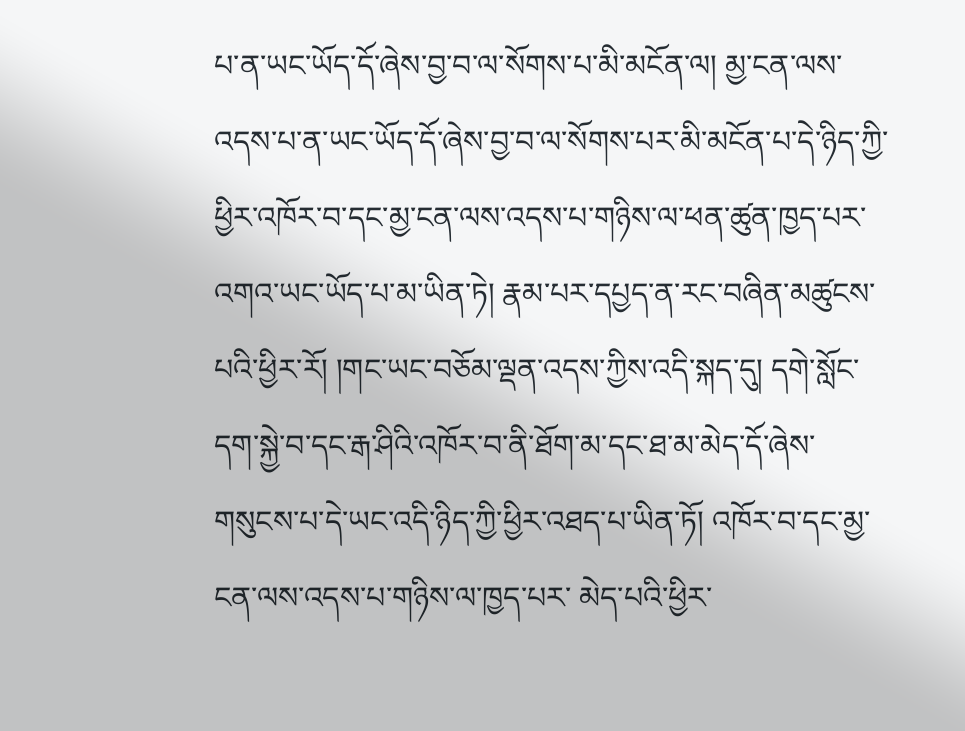པ་ན་ཡང་ཡོད་དོ་ཞེས་བྱ་བ་ལ་སོགས་པ་མི་མངོན་ལ། མྱ་ངན་ལས་འདས་པ་ན་ཡང་ཡོད་དོ་ཞེས་བྱ་བ་ལ་སོགས་པར་མི་མངོན་པ་དེ་ཉིད་ཀྱི་ཕྱིར་འཁོར་བ་དང་མྱ་ངན་ལས་འདས་པ་གཉིས་ལ་ཕན་ཚུན་ཁྱད་པར་འགའ་ཡང་ཡོད་པ་མ་ཡིན་ཏེ། རྣམ་པར་དཔྱད་ན་རང་བཞིན་མཚུངས་པའི་ཕྱིར་རོ། །གང་ཡང་བཅོམ་ལྡན་འདས་ཀྱིས་འདི་སྐད་དུ། དགེ་སློང་དག་སྐྱེ་བ་དང་རྒ་ཤིའི་འཁོར་བ་ནི་ཐོག་མ་དང་ཐ་མ་མེད་དོ་ཞེས་གསུངས་པ་དེ་ཡང་འདི་ཉིད་ཀྱི་ཕྱིར་འཐད་པ་ཡིན་ཏོ། འཁོར་བ་དང་མྱ་ངན་ལས་འདས་པ་གཉིས་ལ་ཁྱད་པར་ མེད་པའི་ཕྱིར་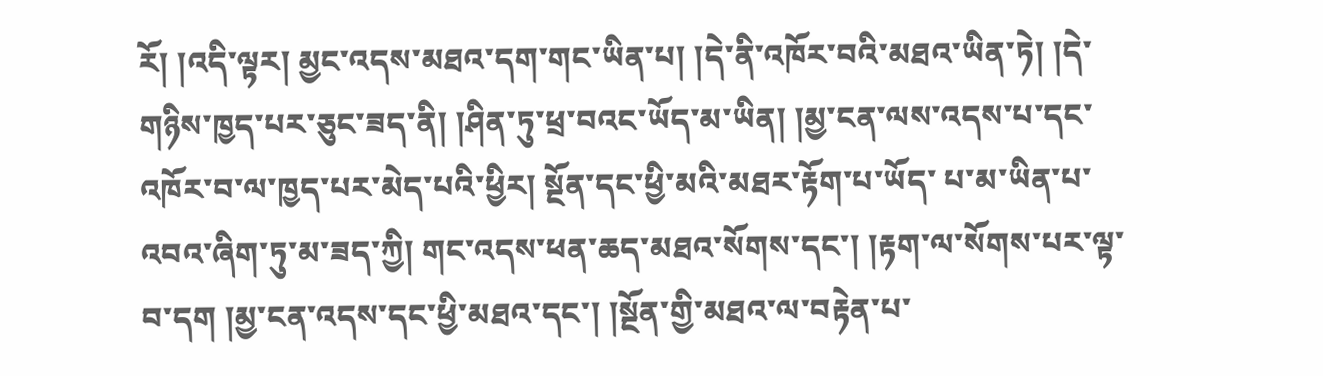རོ། །འདི་ལྟར། མྱང་འདས་མཐའ་དག་གང་ཡིན་པ། །དེ་ནི་འཁོར་བའི་མཐའ་ཡིན་ཏེ། །དེ་གཉིས་ཁྱད་པར་ཅུང་ཟད་ནི། །ཤིན་ཏུ་ཕྲ་བའང་ཡོད་མ་ཡིན། །མྱ་ངན་ལས་འདས་པ་དང་འཁོར་བ་ལ་ཁྱད་པར་མེད་པའི་ཕྱིར། སྔོན་དང་ཕྱི་མའི་མཐར་རྟོག་པ་ཡོད་ པ་མ་ཡིན་པ་འབའ་ཞིག་ཏུ་མ་ཟད་ཀྱི། གང་འདས་ཕན་ཆད་མཐའ་སོགས་དང་། །རྟག་ལ་སོགས་པར་ལྟ་བ་དག །མྱ་ངན་འདས་དང་ཕྱི་མཐའ་དང་། །སྔོན་གྱི་མཐའ་ལ་བརྟེན་པ་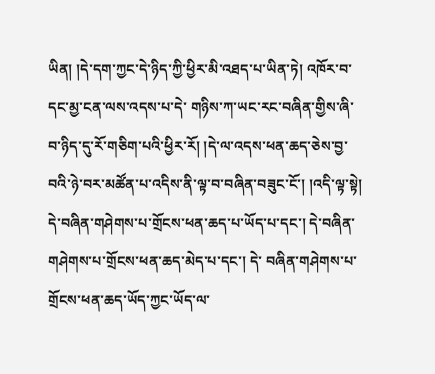ཡིན། །དེ་དག་ཀྱང་དེ་ཉིད་ཀྱི་ཕྱིར་མི་འཐད་པ་ཡིན་ཏེ། འཁོར་བ་དང་མྱ་ངན་ལས་འདས་པ་དེ་ གཉིས་ཀ་ཡང་རང་བཞིན་གྱིས་ཞི་བ་ཉིད་དུ་རོ་གཅིག་པའི་ཕྱིར་རོ། །དེ་ལ་འདས་ཕན་ཆད་ཅེས་བྱ་བའི་ཉེ་བར་མཚོན་པ་འདིས་ནི་ལྟ་བ་བཞིན་བཟུང་ངོ་། །འདི་ལྟ་སྟེ། དེ་བཞིན་གཤེགས་པ་གྲོངས་ཕན་ཆད་པ་ཡོད་པ་དང་། དེ་བཞིན་གཤེགས་པ་གྲོངས་ཕན་ཆད་མེད་པ་དང་། དེ་ བཞིན་གཤེགས་པ་གྲོངས་ཕན་ཆད་ཡོད་ཀྱང་ཡོད་ལ་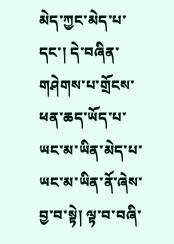མེད་ཀྱང་མེད་པ་དང་། དེ་བཞིན་གཤེགས་པ་གྲོངས་ཕན་ཆད་ཡོད་པ་ཡང་མ་ཡིན་མེད་པ་ཡང་མ་ཡིན་ནོ་ཞེས་བྱ་བ་སྟེ། ལྟ་བ་བཞི་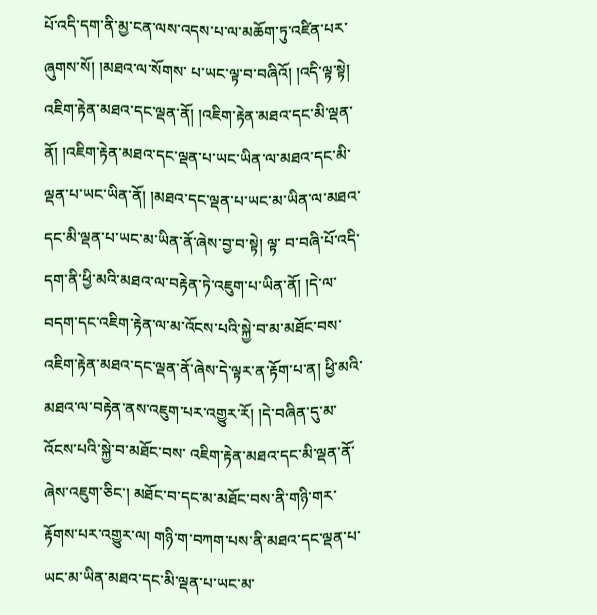པོ་འདི་དག་ནི་མྱ་ངན་ལས་འདས་པ་ལ་མཆོག་ཏུ་འཛིན་པར་ཞུགས་སོ། །མཐའ་ལ་སོགས་ པ་ཡང་ལྟ་བ་བཞིའོ། །འདི་ལྟ་སྟེ། འཇིག་རྟེན་མཐའ་དང་ལྡན་ནོ། །འཇིག་རྟེན་མཐའ་དང་མི་ལྡན་ནོ། །འཇིག་རྟེན་མཐའ་དང་ལྡན་པ་ཡང་ཡིན་ལ་མཐའ་དང་མི་ལྡན་པ་ཡང་ཡིན་ནོ། །མཐའ་དང་ལྡན་པ་ཡང་མ་ཡིན་ལ་མཐའ་དང་མི་ལྡན་པ་ཡང་མ་ཡིན་ནོ་ཞེས་བྱ་བ་སྟེ། ལྟ་ བ་བཞི་པོ་འདི་དག་ནི་ཕྱི་མའི་མཐའ་ལ་བརྟེན་ཏེ་འཇུག་པ་ཡིན་ནོ། །དེ་ལ་བདག་དང་འཇིག་རྟེན་ལ་མ་འོངས་པའི་སྐྱེ་བ་མ་མཐོང་བས་འཇིག་རྟེན་མཐའ་དང་ལྡན་ནོ་ཞེས་དེ་ལྟར་ན་རྟོག་པ་ན། ཕྱི་མའི་མཐའ་ལ་བརྟེན་ནས་འཇུག་པར་འགྱུར་རོ། །དེ་བཞིན་དུ་མ་འོངས་པའི་སྐྱེ་བ་མཐོང་བས་ འཇིག་རྟེན་མཐའ་དང་མི་ལྡན་ནོ་ཞེས་འཇུག་ཅིང་། མཐོང་བ་དང་མ་མཐོང་བས་ནི་གཉི་གར་རྟོགས་པར་འགྱུར་ལ། གཉི་ག་བཀག་པས་ནི་མཐའ་དང་ལྡན་པ་ཡང་མ་ཡིན་མཐའ་དང་མི་ལྡན་པ་ཡང་མ་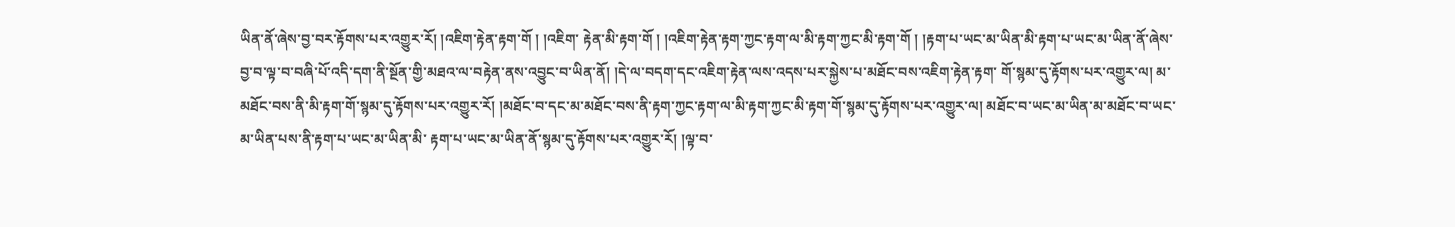ཡིན་ནོ་ཞེས་བྱ་བར་རྟོགས་པར་འགྱུར་རོ། །འཇིག་རྟེན་རྟག་གོ ། །འཇིག་ རྟེན་མི་རྟག་གོ ། །འཇིག་རྟེན་རྟག་ཀྱང་རྟག་ལ་མི་རྟག་ཀྱང་མི་རྟག་གོ ། །རྟག་པ་ཡང་མ་ཡིན་མི་རྟག་པ་ཡང་མ་ཡིན་ནོ་ཞེས་བྱ་བ་ལྟ་བ་བཞི་པོ་འདི་དག་ནི་སྔོན་གྱི་མཐའ་ལ་བརྟེན་ནས་འབྱུང་བ་ཡིན་ནོ། །དེ་ལ་བདག་དང་འཇིག་རྟེན་ལས་འདས་པར་སྐྱེས་པ་མཐོང་བས་འཇིག་རྟེན་རྟག་ གོ་སྙམ་དུ་རྟོགས་པར་འགྱུར་ལ། མ་མཐོང་བས་ནི་མི་རྟག་གོ་སྙམ་དུ་རྟོགས་པར་འགྱུར་རོ། །མཐོང་བ་དང་མ་མཐོང་བས་ནི་རྟག་ཀྱང་རྟག་ལ་མི་རྟག་ཀྱང་མི་རྟག་གོ་སྙམ་དུ་རྟོགས་པར་འགྱུར་ལ། མཐོང་བ་ཡང་མ་ཡིན་མ་མཐོང་བ་ཡང་མ་ཡིན་པས་ནི་རྟག་པ་ཡང་མ་ཡིན་མི་ རྟག་པ་ཡང་མ་ཡིན་ནོ་སྙམ་དུ་རྟོགས་པར་འགྱུར་རོ། །ལྟ་བ་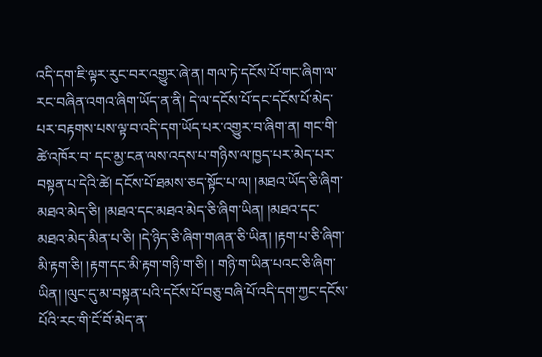འདི་དག་ཇི་ལྟར་རུང་བར་འགྱུར་ཞེ་ན། གལ་ཏེ་དངོས་པོ་གང་ཞིག་ལ་རང་བཞིན་འགའ་ཞིག་ཡོད་ན་ནི། དེ་ལ་དངོས་པོ་དང་དངོས་པོ་མེད་པར་བརྟགས་པས་ལྟ་བ་འདི་དག་ཡོད་པར་འགྱུར་བ་ཞིག་ན། གང་གི་ཚེ་འཁོར་བ་ དང་མྱ་ངན་ལས་འདས་པ་གཉིས་ལ་ཁྱད་པར་མེད་པར་བསྟན་པ་དེའི་ཚེ། དངོས་པོ་ཐམས་ཅད་སྟོང་པ་ལ། །མཐའ་ཡོད་ཅི་ཞིག་མཐའ་མེད་ཅི། །མཐའ་དང་མཐའ་མེད་ཅི་ཞིག་ཡིན། །མཐའ་དང་མཐའ་མེད་མིན་པ་ཅི། །དེ་ཉིད་ཅི་ཞིག་གཞན་ཅི་ཡིན། །རྟག་པ་ཅི་ཞིག་མི་རྟག་ཅི། །རྟག་དང་མི་རྟག་གཉི་ག་ཅི། ། གཉི་ག་ཡིན་པའང་ཅི་ཞིག་ཡིན། །ལུང་དུ་མ་བསྟན་པའི་དངོས་པོ་བཅུ་བཞི་པོ་འདི་དག་ཀྱང་དངོས་པོའི་རང་གི་ངོ་བོ་མེད་ན་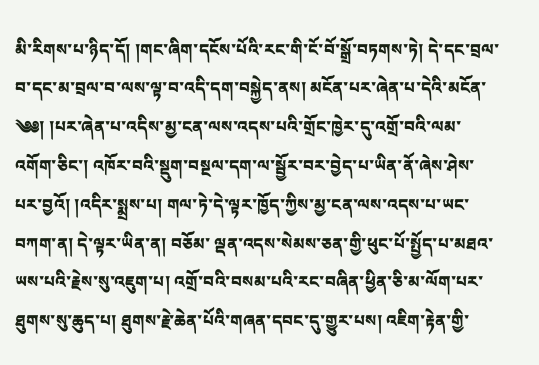མི་རིགས་པ་ཉིད་དོ། །གང་ཞིག་དངོས་པོའི་རང་གི་ངོ་བོ་སྒྲོ་བཏགས་ཏེ། དེ་དང་བྲལ་བ་དང་མ་བྲལ་བ་ལས་ལྟ་བ་འདི་དག་བསྐྱེད་ནས། མངོན་པར་ཞེན་པ་དེའི་མངོན་ ༄༅། །པར་ཞེན་པ་འདིས་མྱ་ངན་ལས་འདས་པའི་གྲོང་ཁྱེར་དུ་འགྲོ་བའི་ལམ་འགོག་ཅིང་། འཁོར་བའི་སྡུག་བསྔལ་དག་ལ་སྦྱོར་བར་བྱེད་པ་ཡིན་ནོ་ཞེས་ཤེས་པར་བྱའོ། །འདིར་སྨྲས་པ། གལ་ཏེ་དེ་ལྟར་ཁྱོད་ཀྱིས་མྱ་ངན་ལས་འདས་པ་ཡང་བཀག་ན། དེ་ལྟར་ཡིན་ན། བཅོམ་ ལྡན་འདས་སེམས་ཅན་གྱི་ཕུང་པོ་སྤྱོད་པ་མཐའ་ཡས་པའི་རྗེས་སུ་འཇུག་པ། འགྲོ་བའི་བསམ་པའི་རང་བཞིན་ཕྱིན་ཅི་མ་ལོག་པར་ཐུགས་སུ་ཆུད་པ། ཐུགས་རྗེ་ཆེན་པོའི་གཞན་དབང་དུ་གྱུར་པས། འཇིག་རྟེན་གྱི་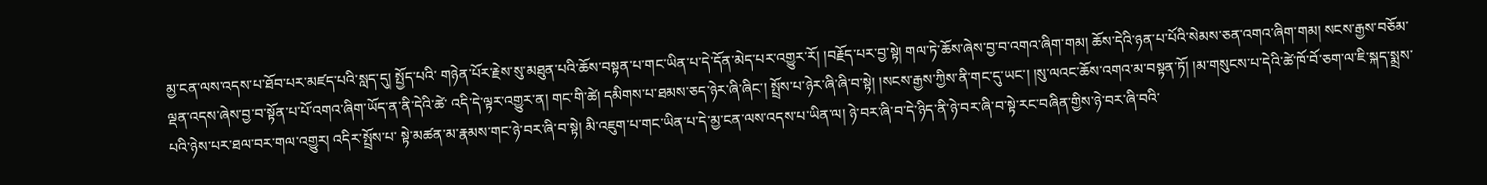མྱ་ངན་ལས་འདས་པ་ཐོབ་པར་མཛད་པའི་སླད་དུ། སྤྱོད་པའི་ གཉེན་པོར་རྗེས་སུ་མཐུན་པའི་ཆོས་བསྟན་པ་གང་ཡིན་པ་དེ་དོན་མེད་པར་འགྱུར་རོ། །བརྗོད་པར་བྱ་སྟེ། གལ་ཏེ་ཆོས་ཞེས་བྱ་བ་འགའ་ཞིག་གམ། ཆོས་དེའི་ཉན་པ་པོའི་སེམས་ཅན་འགའ་ཞིག་གམ། སངས་རྒྱས་བཅོམ་ལྡན་འདས་ཞེས་བྱ་བ་སྟོན་པ་པོ་འགའ་ཞིག་ཡོད་ན་ནི་དེའི་ཚེ་ འདི་དེ་ལྟར་འགྱུར་ན། གང་གི་ཚེ། དམིགས་པ་ཐམས་ཅད་ཉེར་ཞི་ཞིང་། སྤྲོས་པ་ཉེར་ཞི་ཞི་བ་སྟེ། །སངས་རྒྱས་ཀྱིས་ནི་གང་དུ་ཡང་། །སུ་ལའང་ཆོས་འགའ་མ་བསྟན་ཏོ། །མ་གསུངས་པ་དེའི་ཚེ་ཁོ་བོ་ཅག་ལ་ཇི་སྐད་སྨྲས་པའི་ཉེས་པར་ཐལ་བར་གལ་འགྱུར། འདིར་སྤྲོས་པ་ སྟེ་མཚན་མ་རྣམས་གང་ཉེ་བར་ཞི་བ་སྟེ། མི་འཇུག་པ་གང་ཡིན་པ་དེ་མྱ་ངན་ལས་འདས་པ་ཡིན་ལ། ཉེ་བར་ཞི་བ་དེ་ཉིད་ནི་ཉེ་བར་ཞི་བ་སྟེ་རང་བཞིན་གྱིས་ཉེ་བར་ཞི་བའི་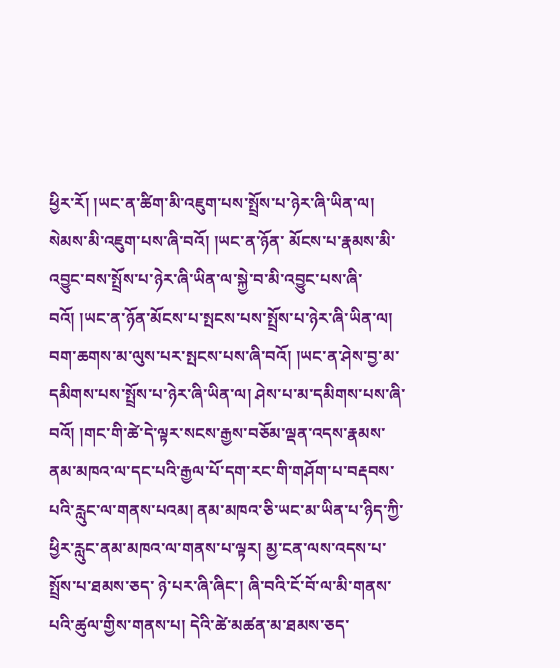ཕྱིར་རོ། །ཡང་ན་ཚིག་མི་འཇུག་པས་སྤྲོས་པ་ཉེར་ཞི་ཡིན་ལ། སེམས་མི་འཇུག་པས་ཞི་བའོ། །ཡང་ན་ཉོན་ མོངས་པ་རྣམས་མི་འབྱུང་བས་སྤྲོས་པ་ཉེར་ཞི་ཡིན་ལ་སྐྱེ་བ་མི་འབྱུང་པས་ཞི་བའོ། །ཡང་ན་ཉོན་མོངས་པ་སྤངས་པས་སྤྲོས་པ་ཉེར་ཞི་ཡིན་ལ། བག་ཆགས་མ་ལུས་པར་སྤངས་པས་ཞི་བའོ། །ཡང་ན་ཤེས་བྱ་མ་དམིགས་པས་སྤྲོས་པ་ཉེར་ཞི་ཡིན་ལ། ཤེས་པ་མ་དམིགས་པས་ཞི་ བའོ། །གང་གི་ཚེ་དེ་ལྟར་སངས་རྒྱས་བཅོམ་ལྡན་འདས་རྣམས་ནམ་མཁའ་ལ་དང་པའི་རྒྱལ་པོ་དག་རང་གི་གཤོག་པ་བརྡབས་པའི་རླུང་ལ་གནས་པའམ། ནམ་མཁའ་ཅི་ཡང་མ་ཡིན་པ་ཉིད་ཀྱི་ཕྱིར་རླུང་ནམ་མཁའ་ལ་གནས་པ་ལྟར། མྱ་ངན་ལས་འདས་པ་སྤྲོས་པ་ཐམས་ཅད་ ཉེ་པར་ཞི་ཞིང་། ཞི་བའི་ངོ་བོ་ལ་མི་གནས་པའི་ཚུལ་གྱིས་གནས་པ། དེའི་ཚེ་མཚན་མ་ཐམས་ཅད་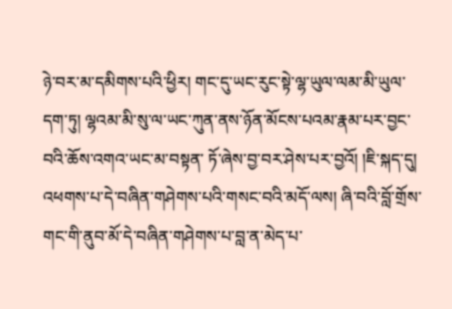ཉེ་བར་མ་དམིགས་པའི་ཕྱིར། གང་དུ་ཡང་རུང་སྟེ་ལྷ་ཡུལ་ལམ་མི་ཡུལ་དག་ཏུ། ལྷའམ་མི་སུ་ལ་ཡང་ཀུན་ནས་ཉོན་མོངས་པའམ་རྣམ་པར་བྱང་བའི་ཆོས་འགའ་ཡང་མ་བསྟན་ ཏོ་ཞེས་བྱ་བར་ཤེས་པར་བྱའོ། །ཇི་སྐད་དུ། འཕགས་པ་དེ་བཞིན་གཤེགས་པའི་གསང་བའི་མདོ་ལས། ཞི་བའི་བློ་གྲོས་གང་གི་ནུབ་མོ་དེ་བཞིན་གཤེགས་པ་བླ་ན་མེད་པ་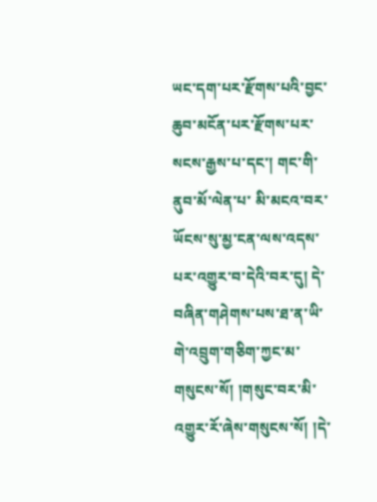ཡང་དག་པར་རྫོགས་པའི་བྱང་ཆུབ་མངོན་པར་རྫོགས་པར་སངས་རྒྱས་པ་དང་། གང་གི་ནུབ་མོ་ལེན་པ་ མི་མངའ་བར་ཡོངས་སུ་མྱ་ངན་ལས་འདས་པར་འགྱུར་བ་དེའི་བར་དུ། དེ་བཞིན་གཤེགས་པས་ཐ་ན་ཡི་གེ་འབྲུག་གཅིག་ཀྱང་མ་གསུངས་སོ། །གསུང་བར་མི་འགྱུར་རོ་ཞེས་གསུངས་སོ། །དེ་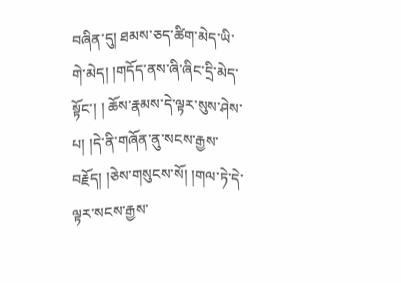བཞིན་དུ། ཐམས་ཅད་ཚིག་མེད་ཡི་གེ་མེད། །གདོད་ནས་ཞི་ཞིང་དྲི་མེད་སྟོང་། ། ཆོས་རྣམས་དེ་ལྟར་སུས་ཤེས་པ། །དེ་ནི་གཞོན་ནུ་སངས་རྒྱས་བརྗོད། །ཅེས་གསུངས་སོ། །གལ་ཏེ་དེ་ལྟར་སངས་རྒྱས་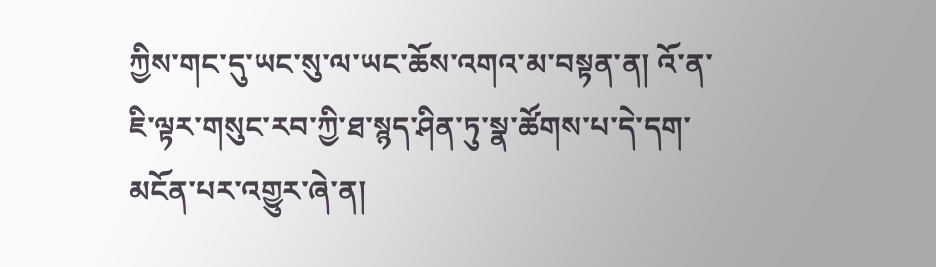ཀྱིས་གང་དུ་ཡང་སུ་ལ་ཡང་ཆོས་འགའ་མ་བསྟན་ན། འོ་ན་ཇི་ལྟར་གསུང་རབ་ཀྱི་ཐ་སྙད་ཤིན་ཏུ་སྣ་ཚོགས་པ་དེ་དག་མངོན་པར་འགྱུར་ཞེ་ན།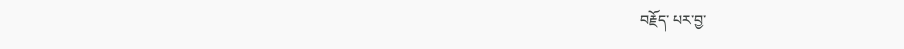བརྗོད་ པར་བྱ་